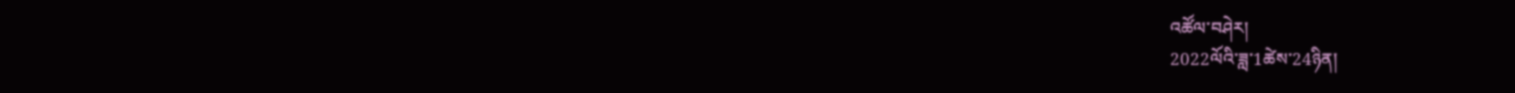འཚོལ་བཤེར།
2022ལོའི་ཟླ་1ཚེས་24ཉིན།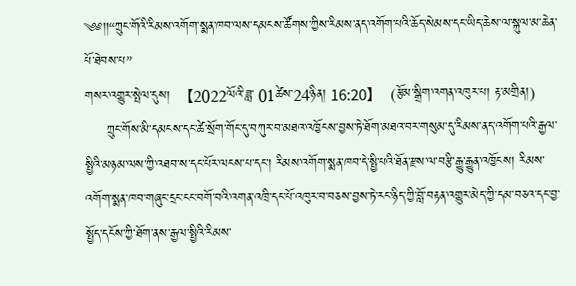༄༅།།“ཀྲུང་གོའི་རིམས་འགོག་སྨན་ཁབ་ལས་དམངས་ཚོགས་ཀྱིས་རིམས་ནད་འགོག་པའི་ཆོད་སེམས་དང་ཡིད་ཆེས་ལ་སྐུལ་མ་ཆེན་པོ་ཐེབས་པ”
གསར་འགྱུར་སྤེལ་དུས།  【2022ལོའི་ཟླ་ 01ཚེས་24ཉིན། 16:20】   (རྩོམ་སྒྲིག་འགན་འཁུར་པ། རྟ་མགྲིན།)
     ཀྲུང་གོས་མི་དམངས་དང་ཚེ་སྲོག་གོང་དུ་བཀུར་བ་མཐའ་འཁྱོངས་བྱས་ཏེ་ཐོག་མཐའ་བར་གསུམ་དུ་རིམས་ནད་འགོག་པའི་རྒྱལ་སྤྱིའི་མཉམ་ལས་ཀྱི་འཐབ་ས་དང་པོར་ལངས་པ་དང་། རིམས་འགོག་སྨན་ཁབ་དེ་སྤྱི་པའི་ཐོན་རྫས་ལ་བརྩི་རྒྱུ་རྒྱུན་འཁྱོངས། རིམས་འགོག་སྨན་ཁབ་གཞུང་དྲང་ངང་བགོ་བའི་འགན་འཁྲི་དང་པོ་འཁུར་བ་བཅས་བྱས་ཏེ་རང་ཉིད་ཀྱི་བློ་བརྟན་འགྱུར་མེད་ཀྱི་དམ་བཅའ་དང་བྱ་སྤྱོད་དངོས་ཀྱི་ཐོག་ནས་རྒྱལ་སྤྱིའི་རིམས་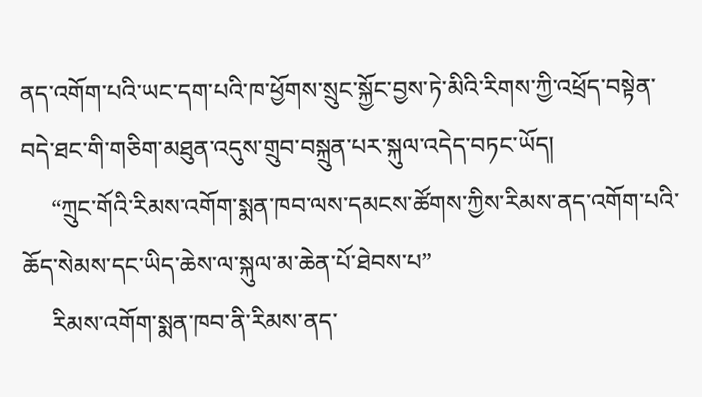ནད་འགོག་པའི་ཡང་དག་པའི་ཁ་ཕྱོགས་སྲུང་སྐྱོང་བྱས་ཏེ་མིའི་རིགས་ཀྱི་འཕྲོད་བསྟེན་བདེ་ཐང་གི་གཅིག་མཐུན་འདུས་གྲུབ་བསྐྲུན་པར་སྐུལ་འདེད་བཏང་ཡོད།
     “ཀྲུང་གོའི་རིམས་འགོག་སྨན་ཁབ་ལས་དམངས་ཚོགས་ཀྱིས་རིམས་ནད་འགོག་པའི་ཆོད་སེམས་དང་ཡིད་ཆེས་ལ་སྐུལ་མ་ཆེན་པོ་ཐེབས་པ”
     རིམས་འགོག་སྨན་ཁབ་ནི་རིམས་ནད་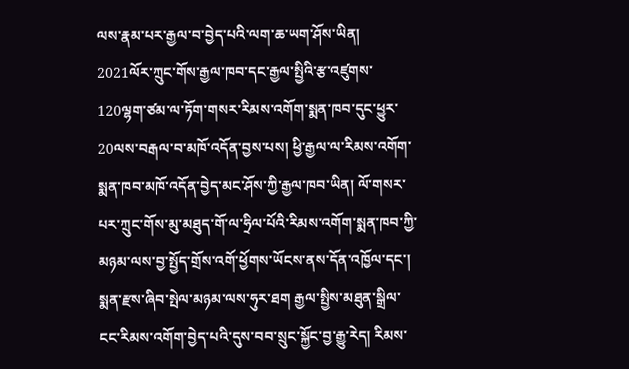ལས་རྣམ་པར་རྒྱལ་བ་བྱེད་པའི་ལག་ཆ་ཡག་ཤོས་ཡིན། 2021ལོར་ཀྲུང་གོས་རྒྱལ་ཁབ་དང་རྒྱལ་སྤྱིའི་རྩ་འཛུགས་120ལྷག་ཙམ་ལ་ཏོག་གསར་རིམས་འགོག་སྨན་ཁབ་དུང་ཕྱུར་20ལས་བརྒལ་བ་མཁོ་འདོན་བྱས་པས། ཕྱི་རྒྱལ་ལ་རིམས་འགོག་སྨན་ཁབ་མཁོ་འདོན་བྱེད་མང་ཤོས་ཀྱི་རྒྱལ་ཁབ་ཡིན། ལོ་གསར་པར་ཀྲུང་གོས་མུ་མཐུད་གོ་ལ་ཧྲིལ་པོའི་རིམས་འགོག་སྨན་ཁབ་ཀྱི་མཉམ་ལས་བྱ་སྤྱོད་གྲོས་འགོ་ཕྱོགས་ཡོངས་ནས་དོན་འཁྱོལ་དང་། སྨན་རྫས་ཞིབ་སྤེལ་མཉམ་ལས་ཧུར་ཐག རྒྱལ་སྤྱིས་མཐུན་སྒྲིལ་ངང་རིམས་འགོག་བྱེད་པའི་དུས་བབ་སྲུང་སྐྱོང་བྱ་རྒྱུ་རེད། རིམས་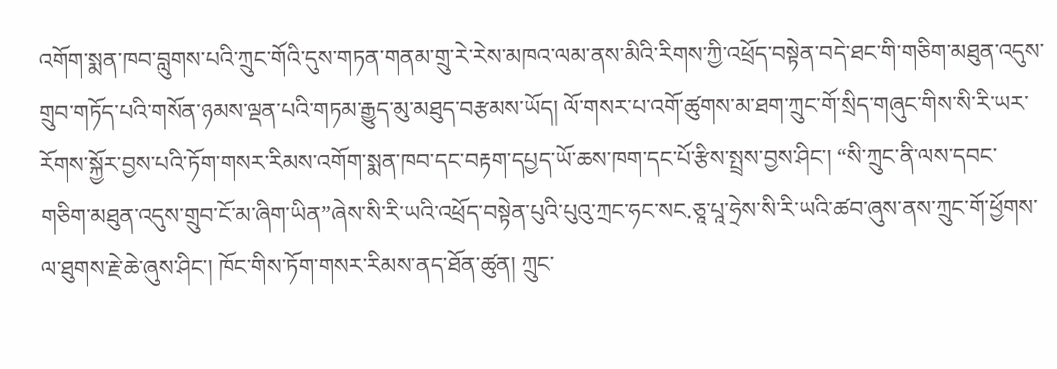འགོག་སྨན་ཁབ་བླུགས་པའི་ཀྲུང་གོའི་དུས་གཏན་གནམ་གྲུ་རེ་རེས་མཁའ་ལམ་ནས་མིའི་རིགས་ཀྱི་འཕྲོད་བསྟེན་བདེ་ཐང་གི་གཅིག་མཐུན་འདུས་གྲུབ་གཏོད་པའི་གསོན་ཉམས་ལྡན་པའི་གཏམ་རྒྱུད་མུ་མཐུད་བརྩམས་ཡོད། ལོ་གསར་པ་འགོ་ཚུགས་མ་ཐག་ཀྲུང་གོ་སྲིད་གཞུང་གིས་སི་རི་ཡར་རོགས་སྐྱོར་བྱས་པའི་ཏོག་གསར་རིམས་འགོག་སྨན་ཁབ་དང་བརྟག་དཔྱད་ཡོ་ཆས་ཁག་དང་པོ་རྩིས་སྤྲས་བྱས་ཤིང་། “སི་ཀྲུང་ནི་ལས་དབང་གཅིག་མཐུན་འདུས་གྲུབ་ངོ་མ་ཞིག་ཡིན”ཞེས་སི་རི་ཡའི་འཕྲོད་བསྟེན་པུའི་པུའུ་ཀྲང་ཧང་སང.ཅཱ་པཱ་ཧྲེས་སི་རི་ཡའི་ཚབ་ཞུས་ནས་ཀྲུང་གོ་ཕྱོགས་ལ་ཐུགས་རྗེ་ཆེ་ཞུས་ཤིང་། ཁོང་གིས་ཏོག་གསར་རིམས་ནད་ཐོན་ཚུན། ཀྲུང་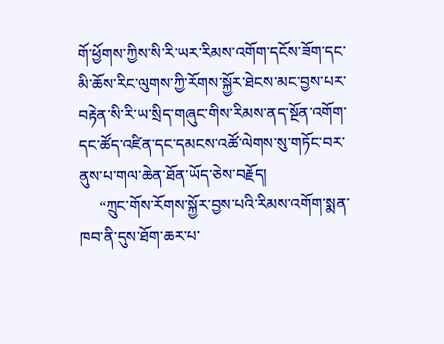གོ་ཕྱོགས་ཀྱིས་སི་རི་ཡར་རིམས་འགོག་དངོས་ཟོག་དང་མི་ཆོས་རིང་ལུགས་ཀྱི་རོགས་སྐྱོར་ཐེངས་མང་བྱས་པར་བརྟེན་སི་རི་ཡ་སྲིད་གཞུང་གིས་རིམས་ནད་སྔོན་འགོག་དང་ཚོད་འཛིན་དང་དམངས་འཚོ་ལེགས་སུ་གཏོང་བར་ནུས་པ་གལ་ཆེན་ཐོན་ཡོད་ཅེས་བརྗོད།
     “ཀྲུང་གོས་རོགས་སྐྱོར་བྱས་པའི་རིམས་འགོག་སྨན་ཁབ་ནི་དུས་ཐོག་ཆར་པ་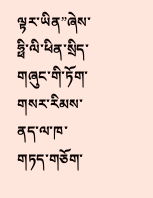ལྟར་ཡིན”ཞེས་ཧྥི་ལི་ཕིན་སྲིད་གཞུང་གི་ཏོག་གསར་རིམས་ནད་ལ་ཁ་གཏད་གཅོག་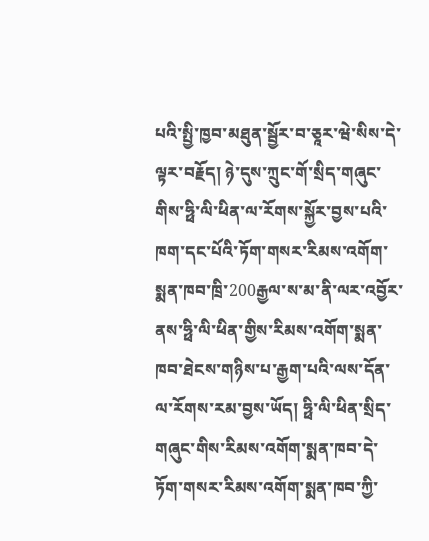པའི་སྤྱི་ཁྱབ་མཐུན་སྦྱོར་བ་ཅཱར་ཝེ་སིས་དེ་ལྟར་བརྗོད། ཉེ་དུས་ཀྲུང་གོ་སྲིད་གཞུང་གིས་ཧྥི་ལི་ཕིན་ལ་རོགས་སྐྱོར་བྱས་པའི་ཁག་དང་པོའི་ཏོག་གསར་རིམས་འགོག་སྨན་ཁབ་ཁྲི་200རྒྱལ་ས་མ་ནི་ལར་འབྱོར་ནས་ཧྥི་ལི་ཕིན་གྱིས་རིམས་འགོག་སྨན་ཁབ་ཐེངས་གཉིས་པ་རྒྱག་པའི་ལས་དོན་ལ་རོགས་རམ་བྱས་ཡོད། ཧྥི་ལི་ཕིན་སྲིད་གཞུང་གིས་རིམས་འགོག་སྨན་ཁབ་དེ་ཏོག་གསར་རིམས་འགོག་སྨན་ཁབ་ཀྱི་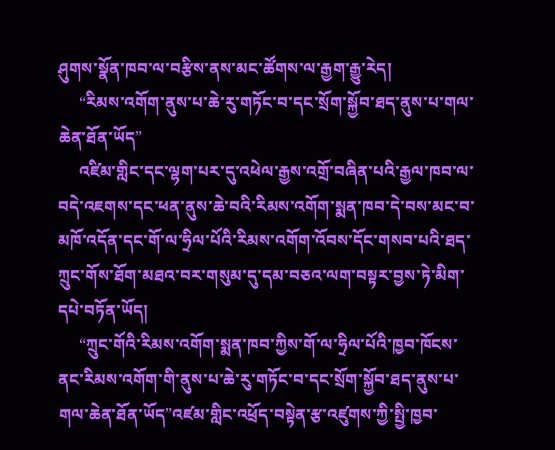ཤུགས་སྣོན་ཁབ་ལ་བརྩིས་ནས་མང་ཚོགས་ལ་རྒྱག་རྒྱུ་རེད།
     “རིམས་འགོག་ནུས་པ་ཆེ་རུ་གཏོང་བ་དང་སྲོག་སྐྱོབ་ཐད་ནུས་པ་གལ་ཆེན་ཐོན་ཡོད”
     འཛིམ་གླིང་དང་ལྷག་པར་དུ་འཕེལ་རྒྱས་འགྲོ་བཞིན་པའི་རྒྱལ་ཁབ་ལ་བདེ་འཇགས་དང་ཕན་ནུས་ཆེ་བའི་རིམས་འགོག་སྨན་ཁབ་དེ་བས་མང་བ་མཁོ་འདོན་དང་གོ་ལ་ཧྲིལ་པོའི་རིམས་འགོག་འོབས་དོང་གསབ་པའི་ཐད་ཀྲུང་གོས་ཐོག་མཐའ་བར་གསུམ་དུ་དམ་བཅའ་ལག་བསྟར་བྱས་ཏེ་མིག་དཔེ་བཏོན་ཡོད།
     “ཀྲུང་གོའི་རིམས་འགོག་སྨན་ཁབ་ཀྱིས་གོ་ལ་ཧྲིལ་པོའི་ཁྱབ་ཁོངས་ནང་རིམས་འགོག་གི་ནུས་པ་ཆེ་རུ་གཏོང་བ་དང་སྲོག་སྐྱོབ་ཐད་ནུས་པ་གལ་ཆེན་ཐོན་ཡོད”འཛམ་གླིང་འཕྲོད་བསྟེན་རྩ་འཛུགས་ཀྱི་སྤྱི་ཁྱབ་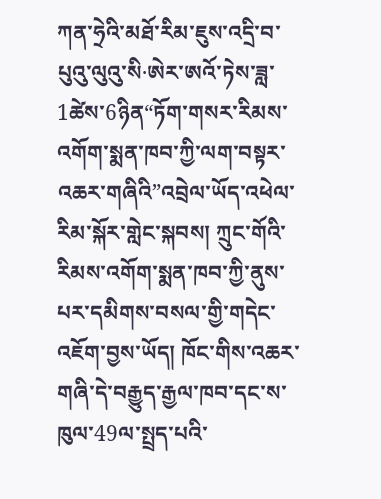ཀན་ཧྲེའི་མཐོ་རིམ་ཇུས་འདྲི་བ་པུའུ་ལུའུ་སི·ཨེར་ཨའོ་ཏེས་ཟླ་1ཚེས་6ཉིན“ཏོག་གསར་རིམས་འགོག་སྨན་ཁབ་ཀྱི་ལག་བསྟར་འཆར་གཞིའི”འབྲེལ་ཡོད་འཕེལ་རིམ་སྐོར་གླེང་སྐབས། ཀྲུང་གོའི་རིམས་འགོག་སྨན་ཁབ་ཀྱི་ནུས་པར་དམིགས་བསལ་གྱི་གདེང་འཇོག་བྱས་ཡོད། ཁོང་གིས་འཆར་གཞི་དེ་བརྒྱུད་རྒྱལ་ཁབ་དང་ས་ཁུལ་49ལ་སྤྲད་པའི་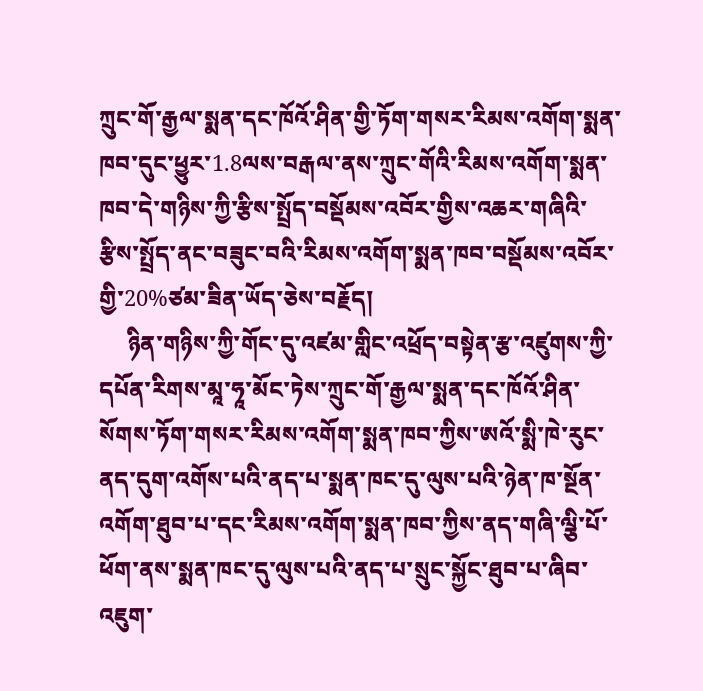ཀྲུང་གོ་རྒྱལ་སྨན་དང་ཁོའོ་ཤིན་གྱི་ཏོག་གསར་རིམས་འགོག་སྨན་ཁབ་དུང་ཕྱུར་1.8ལས་བརྒལ་ནས་ཀྲུང་གོའི་རིམས་འགོག་སྨན་ཁབ་དེ་གཉིས་ཀྱི་རྩིས་སྤྲོད་བསྡོམས་འབོར་གྱིས་འཆར་གཞིའི་རྩིས་སྤྲོད་ནང་བཟུང་བའི་རིམས་འགོག་སྨན་ཁབ་བསྡོམས་འབོར་གྱི་20%ཙམ་ཟིན་ཡོད་ཅེས་བརྗོད།
     ཉིན་གཉིས་ཀྱི་གོང་དུ་འཛམ་གླིང་འཕྲོད་བསྟེན་རྩ་འཛུགས་ཀྱི་དཔོན་རིགས་མཱ་ཧཱ་མོང་ཏེས་ཀྲུང་གོ་རྒྱལ་སྨན་དང་ཁོའོ་ཤིན་སོགས་ཏོག་གསར་རིམས་འགོག་སྨན་ཁབ་ཀྱིས་ཨའོ་སྨི་ཁེ་རུང་ནད་དུག་འགོས་པའི་ནད་པ་སྨན་ཁང་དུ་ལུས་པའི་ཉེན་ཁ་སྔོན་འགོག་ཐུབ་པ་དང་རིམས་འགོག་སྨན་ཁབ་ཀྱིས་ནད་གཞི་ལྕི་པོ་ཕོག་ནས་སྨན་ཁང་དུ་ལུས་པའི་ནད་པ་སྲུང་སྐྱོང་ཐུབ་པ་ཞིབ་འཇུག་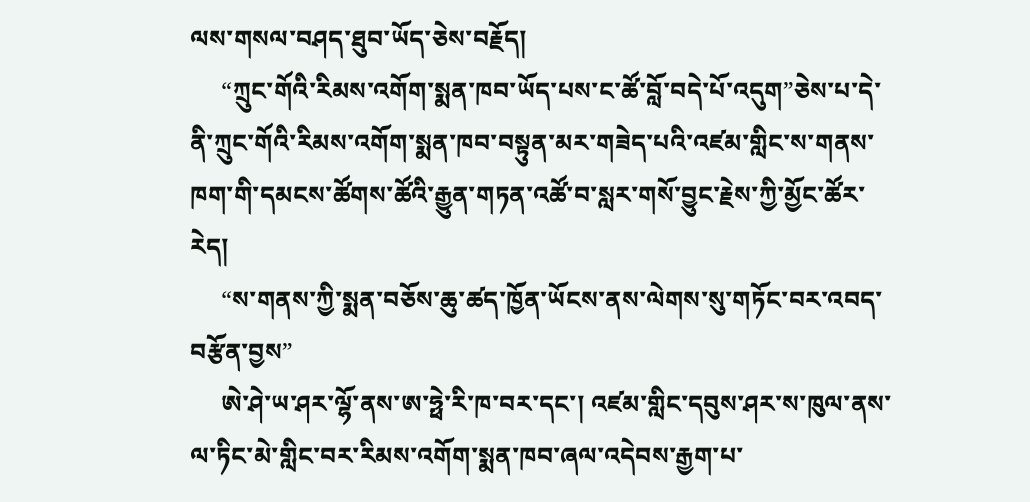ལས་གསལ་བཤད་ཐུབ་ཡོད་ཅེས་བརྗོད།
     “ཀྲུང་གོའི་རིམས་འགོག་སྨན་ཁབ་ཡོད་པས་ང་ཚོ་བློ་བདེ་པོ་འདུག”ཅེས་པ་དེ་ནི་ཀྲུང་གོའི་རིམས་འགོག་སྨན་ཁབ་བསྟུན་མར་གཟེད་པའི་འཛམ་གླིང་ས་གནས་ཁག་གི་དམངས་ཚོགས་ཚོའི་རྒྱུན་གཏན་འཚོ་བ་སླར་གསོ་བྱུང་རྗེས་ཀྱི་མྱོང་ཚོར་རེད།
     “ས་གནས་ཀྱི་སྨན་བཅོས་ཆུ་ཚད་ཁྱོན་ཡོངས་ནས་ལེགས་སུ་གཏོང་བར་འབད་བརྩོན་བྱས”
     ཨེ་ཤེ་ཡ་ཤར་ལྷོ་ནས་ཨ་ཧྥེ་རི་ཁ་བར་དང་། འཛམ་གླིང་དབུས་ཤར་ས་ཁུལ་ནས་ལ་ཏིང་མེ་གླིང་བར་རིམས་འགོག་སྨན་ཁབ་ཞལ་འདེབས་རྒྱག་པ་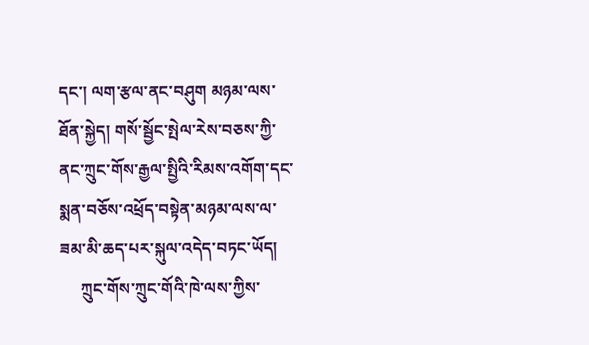དང་། ལག་རྩལ་ནང་བཤུག མཉམ་ལས་ཐོན་སྐྱེད། གསོ་སྦྱོང་སྤེལ་རེས་བཅས་ཀྱི་ནང་ཀྲུང་གོས་རྒྱལ་སྤྱིའི་རིམས་འགོག་དང་སྨན་བཅོས་འཕྲོད་བསྟེན་མཉམ་ལས་ལ་ཟམ་མི་ཆད་པར་སྐུལ་འདེད་བཏང་ཡོད།
     ཀྲུང་གོས་ཀྲུང་གོའི་ཁེ་ལས་ཀྱིས་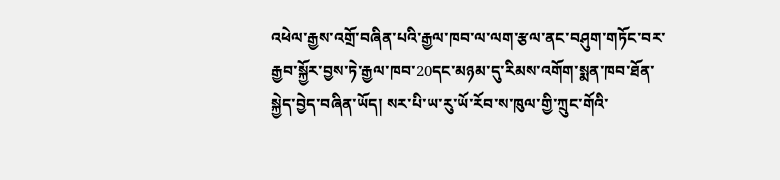འཕེལ་རྒྱས་འགྲོ་བཞིན་པའི་རྒྱལ་ཁབ་ལ་ལག་རྩལ་ནང་བཤུག་གཏོང་བར་རྒྱབ་སྐྱོར་བྱས་ཏེ་རྒྱལ་ཁབ་20དང་མཉམ་དུ་རིམས་འགོག་སྨན་ཁབ་ཐོན་སྐྱེད་བྱེད་བཞིན་ཡོད། སར་པི་ཡ་རུ་ཡོ་རོབ་ས་ཁུལ་གྱི་ཀྲུང་གོའི་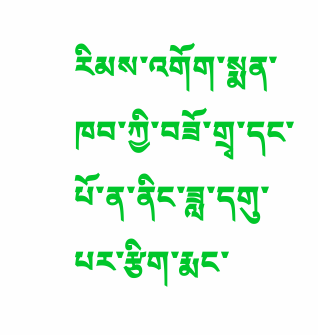རིམས་འགོག་སྨན་ཁབ་ཀྱི་བཟོ་གྲྭ་དང་པོ་ན་ནིང་ཟླ་དགུ་པར་རྩིག་རྨང་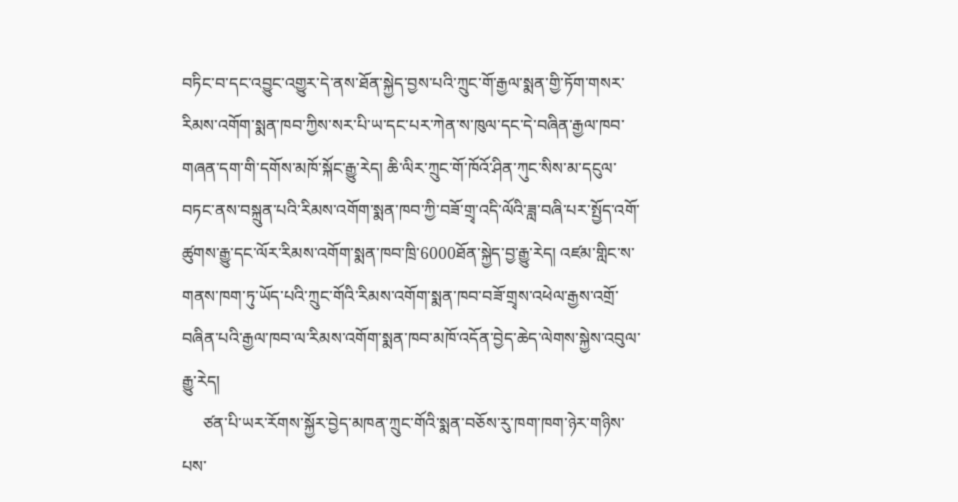བཏིང་བ་དང་འབྱུང་འགྱུར་དེ་ནས་ཐོན་སྐྱེད་བྱས་པའི་ཀྲུང་གོ་རྒྱལ་སྨན་གྱི་ཏོག་གསར་རིམས་འགོག་སྨན་ཁབ་ཀྱིས་སར་པི་ཡ་དང་པར་ཀེན་ས་ཁུལ་དང་དེ་བཞིན་རྒྱལ་ཁབ་གཞན་དག་གི་དགོས་མཁོ་སྐོང་རྒྱུ་རེད། ཆི་ལིར་ཀྲུང་གོ་ཁོའོ་ཤིན་ཀུང་སིས་མ་དངུལ་བཏང་ནས་བསྐྲུན་པའི་རིམས་འགོག་སྨན་ཁབ་ཀྱི་བཟོ་གྲྭ་འདི་ལོའི་ཟླ་བཞི་པར་སྤྱོད་འགོ་ཚུགས་རྒྱུ་དང་ལོར་རིམས་འགོག་སྨན་ཁབ་ཁྲི་6000ཐོན་སྐྱེད་བྱ་རྒྱུ་རེད། འཛམ་གླིང་ས་གནས་ཁག་ཏུ་ཡོད་པའི་ཀྲུང་གོའི་རིམས་འགོག་སྨན་ཁབ་བཟོ་གྲྭས་འཕེལ་རྒྱས་འགྲོ་བཞིན་པའི་རྒྱལ་ཁབ་ལ་རིམས་འགོག་སྨན་ཁབ་མཁོ་འདོན་བྱེད་ཆེད་ལེགས་སྐྱེས་འབུལ་རྒྱུ་རེད།
     ཙན་པི་ཡར་རོགས་སྐྱོར་བྱེད་མཁན་ཀྲུང་གོའི་སྨན་བཅོས་རུ་ཁག་ཁག་ཉེར་གཉིས་པས་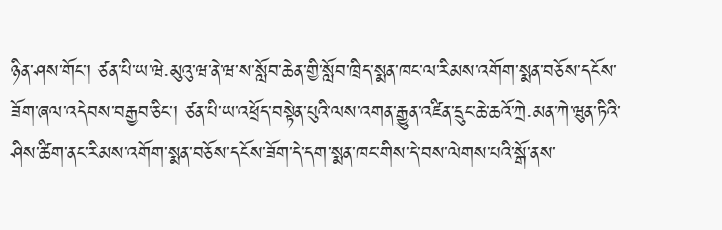ཉིན་ཤས་གོང་། ཙན་པི་ཡ་ཝེ·མུའུ་ཝ་ནེ་ཝ་ས་སློབ་ཆེན་གྱི་སློབ་ཁྲིད་སྨན་ཁང་ལ་རིམས་འགོག་སྨན་བཅོས་དངོས་ཟོག་ཞལ་འདེབས་བརྒྱབ་ཅིང་། ཙན་པི་ཡ་འཕྲོད་བསྟེན་པུའི་ལས་འགན་རྒྱུན་འཛིན་དྲུང་ཆེ་ཆའོ་ཀྲེ·མན་ཀེ་ཝུན་ཏིའི་ཤིས་ཚིག་ནང་རིམས་འགོག་སྨན་བཅོས་དངོས་ཟོག་དེ་དག་སྨན་ཁང་གིས་དེ་བས་ལེགས་པའི་སྒོ་ནས་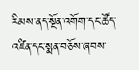རིམས་ནད་སྔོན་འགོག་དང་ཚོད་འཛིན་དང་སྨན་བཅོས་ཞབས་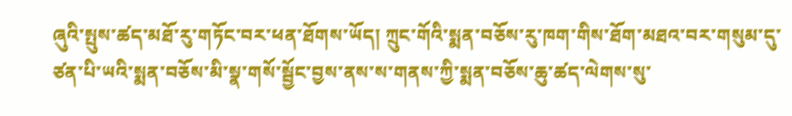ཞུའི་སྤུས་ཚད་མཐོ་རུ་གཏོང་བར་ཕན་ཐོགས་ཡོད། ཀྲུང་གོའི་སྨན་བཅོས་རུ་ཁག་གིས་ཐོག་མཐའ་བར་གསུམ་དུ་ཙན་པི་ཡའི་སྨན་བཅོས་མི་སྣ་གསོ་སྦྱོང་བྱས་ནས་ས་གནས་ཀྱི་སྨན་བཅོས་ཆུ་ཚད་ལེགས་སུ་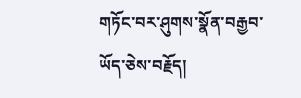གཏོང་བར་ཤུགས་སྣོན་བརྒྱབ་ཡོད་ཅེས་བརྗོད།